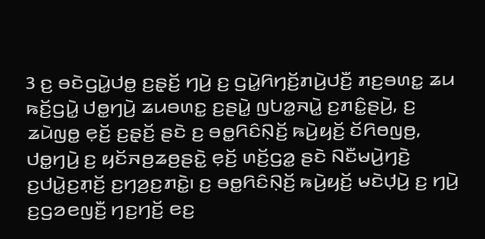3 ꤢ꤬ ꤋꤢꤧꤞꤣꤧ꤭ꤓꤥ꤭ ꤢ꤬ꤔ꤫ꤢꤩ꤬ ꤚꤣꤧ꤬ ꤢ꤬ ꤞꤣꤧ꤭ꤖꤚꤢꤩ꤬ꤊꤣꤧ꤬ꤓꤢꤪ꤬ ꤊꤢ꤬ꤋꤛꤢ꤭ ꤘꤣ ꤒꤢꤩ꤬ꤞꤣꤧ꤭ ꤓꤥ꤭ꤚꤣꤧ꤬ ꤘꤣꤋꤛꤢ꤭ ꤢ꤬ꤔꤣꤧ꤭ ꤜꤝꤤ꤭ꤏꤣꤧ꤭ ꤢ꤬ꤊꤢꤨ꤭ꤔꤣꤧ꤬, ꤢ꤬ ꤘꤣꤧꤜꤥ꤭ ꤕ꤫ꤢꤩ꤬ ꤢ꤬ꤔ꤫ꤢꤩ꤬ ꤔꤢꤧ ꤢ꤬ ꤋꤥ꤭ꤖꤢꤨꤡ꤫ꤢꤩ꤬ ꤒꤣꤧ꤬ꤟꤢꤩ꤬ ꤢꤩꤖꤥꤜꤥ꤬, ꤓꤥ꤭ꤚꤣꤧ꤬ ꤢ꤬ ꤟꤢꤩꤏꤥ꤬ꤘꤥ꤬ꤔꤢꤧ꤭ ꤕ꤫ꤢꤩ꤬ ꤛꤢꤩ꤬ꤞꤤ꤭ ꤔꤢꤧ ꤡꤢꤪꤗꤣꤧ꤬ꤚꤢꤧ꤬ ꤢ꤬ꤓꤣꤧ꤭ꤢ꤬ꤊ꤫ꤢꤩ꤬ ꤢ꤬ꤚꤤ꤬ꤢ꤬ꤊꤢꤧ꤭꤯ ꤢ꤬ ꤋꤥ꤭ꤖꤢꤨꤡ꤫ꤢꤩ꤬ ꤒꤣꤧ꤬ꤟꤢꤩ꤬ ꤗꤢꤧꤓ꤫ꤣꤧ꤬ ꤢ꤬ ꤚꤣꤧ꤬ ꤢ꤬ꤞꤤꤕꤜꤢꤪ꤬ ꤚꤢ꤬ꤚꤢꤩ꤬ ꤕꤢ꤬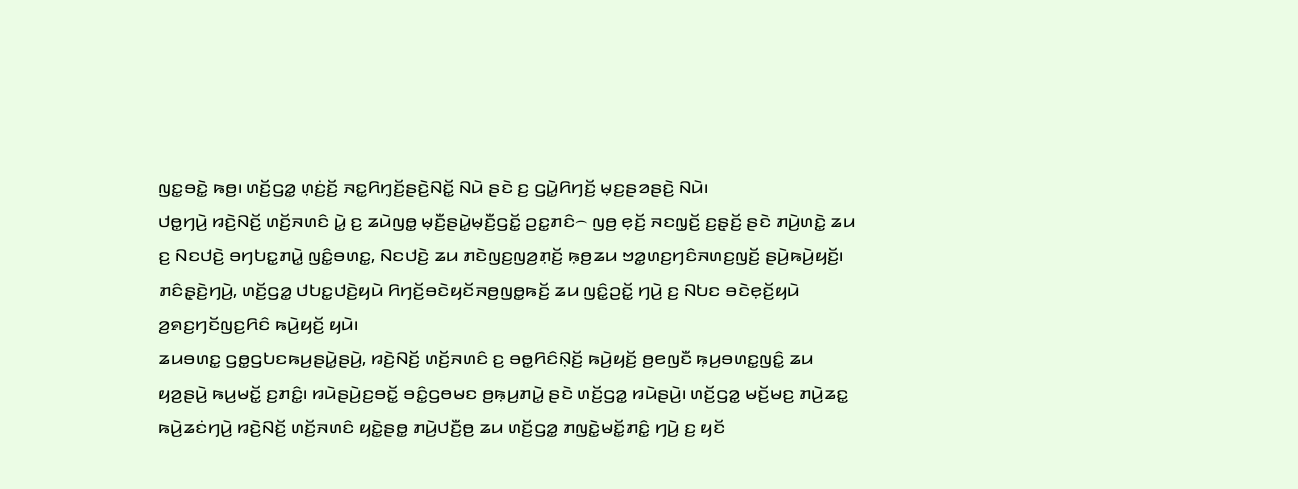ꤜꤢ꤭ꤋꤢꤧ꤭ ꤒꤥ꤬꤯ ꤛꤢꤩ꤬ꤞꤤ꤭ ꤛ꤫ꤢꤦ꤬ꤢꤩ꤬ ꤏꤢ꤭ꤖꤚ꤫ꤢꤩ꤬ꤔꤢꤧ꤬ꤡꤢꤩ꤭ ꤡꤣꤧ ꤔꤢꤧ ꤢ꤬ ꤞꤣꤧ꤭ꤖꤚꤢꤩ꤬ ꤗ꤫ꤢ꤬ꤔꤤꤔꤢꤧ꤬ ꤡꤣꤧ꤯
ꤓꤥ꤭ꤚꤣꤧ꤬ ꤙꤢꤧ꤬ꤡꤢꤩ꤬ ꤛꤢꤩ꤬ꤏꤛꤢꤨ ꤣꤧ꤭ ꤢ꤬ ꤘꤣꤧꤜꤥ꤭ ꤗ꤫ꤢꤪ꤬ꤔꤣꤧ꤭ꤗ꤫ꤢꤪ꤬ꤞꤢꤩ꤭ ꤑꤢ꤭ꤊꤢꤨ꤮ ꤜꤥ꤬ ꤕ꤫ꤢꤩ꤬ ꤏꤢꤜ꤫ꤢꤩ꤬ ꤢ꤬ꤔ꤫ꤢꤩ꤬ ꤔꤢꤧ ꤊꤣꤧ꤬ꤛꤢꤧ꤭ ꤘꤣ ꤢ꤬ ꤡꤢꤓꤢꤧ꤬ ꤋꤚꤝꤢ꤭ꤊꤣꤧ꤭ ꤜꤢꤨ꤭ꤋꤛꤢ꤭, ꤡꤢꤓꤢꤧ꤬ ꤘꤣ ꤊꤢꤧꤜꤢ꤬ꤜꤤ꤬ꤊ꤫ꤢꤩ꤬ ꤒ꤫ꤥ꤬ꤘꤣ ꤠꤤ꤭ꤛꤢ꤬ꤚꤢꤨꤏꤛꤢ꤬ꤜꤢꤩ꤬ ꤔꤣꤧ꤬ꤒꤣꤧ꤬ꤟꤢꤩ꤬꤯ ꤊꤢꤨꤔ꤫ꤢꤧ꤬ꤚꤣꤧ꤬, ꤛꤢꤩ꤬ꤞꤤ꤭ ꤓꤝꤢ꤭ꤓꤢꤧ꤬ꤟꤣꤧ ꤖꤚꤢꤩ꤬ꤋꤢꤧꤟꤢꤩꤏꤥ꤬ꤜꤥ꤭ꤒꤢꤩ꤬ ꤘꤣ ꤜꤢꤨ꤭ꤑꤢꤩ꤭ ꤚꤣꤧ꤬ ꤢ꤬ ꤡꤝꤢ ꤋꤢꤧꤕ꤫ꤢꤩ꤬ꤟꤣꤧ ꤤ꤬ꤎꤢ꤬ꤚꤢꤩꤜꤢ꤬ꤖꤢꤨ ꤒꤣꤧ꤬ꤟꤢꤩ꤬ ꤟꤣꤧ꤯
ꤘꤣꤋꤛꤢ꤭ ꤞꤥ꤭ꤞꤝꤢꤒꤣ꤬ꤔꤣꤧ꤭ꤔꤣꤧ꤬, ꤙꤢꤧ꤬ꤡꤢꤩ꤬ ꤛꤢꤩ꤬ꤏꤛꤢꤨ ꤢ꤬ ꤋꤥ꤭ꤖꤢꤨꤡ꤫ꤢꤩ꤬ ꤒꤣꤧ꤬ꤟꤢꤩ꤬ ꤥ꤬ꤕꤜꤢꤪ ꤒ꤫ꤣ꤬ꤋꤛꤢ꤭ꤜꤢꤨ꤭ ꤘꤣ ꤟꤤ꤬ꤔꤣꤧ꤬ ꤒꤣ꤬ꤗꤢꤩ꤭ ꤢ꤬ꤊꤢꤨ꤭꤯ ꤙꤣꤧꤔꤣꤧ꤬ꤢ꤬ꤋꤢꤩ꤭ ꤋꤢꤨ꤭ꤞꤥꤗꤢ ꤥ꤬ꤒ꤫ꤣ꤬ꤊꤣꤧ꤭ ꤔꤢꤧ ꤛꤢꤩ꤬ꤞꤤ꤭ ꤙꤣꤧꤔꤣꤧ꤬꤯ ꤛꤢꤩ꤬ꤞꤤ꤭ ꤗꤢꤩ꤬ꤗꤢ꤬ ꤊꤣꤧ꤬ꤘꤢ꤭ ꤒꤣꤧ꤬ꤘꤢꤦꤚꤣꤧ꤬ ꤙꤢꤧ꤬ꤡꤢꤩ꤬ ꤛꤢꤩ꤬ꤏꤛꤢꤨ ꤟꤢꤧ꤭ꤔꤥ꤭ ꤊꤣꤧ꤬ꤓꤢꤪ꤬ꤥ꤬ ꤘꤣ ꤛꤢꤩ꤬ꤞꤤ꤭ ꤊꤜꤢꤧ꤭ꤗꤢꤩ꤭ꤊꤢꤨ꤭ ꤚꤣꤧ꤬ ꤢ꤬ ꤟꤢꤩ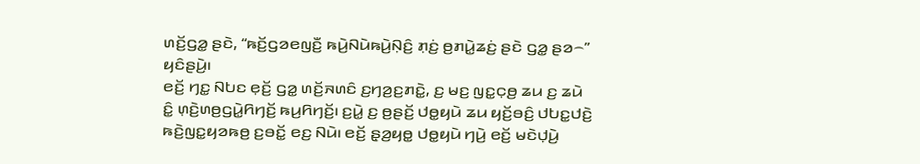ꤛꤢꤩ꤬ꤞꤤ꤭ ꤔꤢꤧ, “ꤒꤢꤩ꤬ꤞꤤꤕꤜꤢꤪ꤬ ꤒꤣꤧ꤬ꤡꤣꤧꤒꤣꤧ꤬ꤡ꤫ꤢꤨ꤬ ꤊ꤫ꤢꤦ꤬ ꤥ꤬ꤊꤣꤧ꤭ꤘꤢꤦ꤬ ꤔꤢꤧ ꤞꤤ꤭ ꤔꤤ꤮” ꤟꤢꤨꤔꤣꤧ꤬꤯
ꤕꤢꤩ꤬ ꤚꤢ꤭ ꤡꤝꤢ ꤕ꤫ꤢꤩ꤬ ꤞꤤ꤭ ꤛꤢꤩ꤬ꤏꤛꤢꤨ ꤢ꤬ꤚꤤ꤬ꤢ꤬ꤊꤢꤧ꤭, ꤢ꤬ ꤗꤢ꤬ ꤜꤢ꤭ꤍ꤫ꤥ꤬ ꤘꤣ ꤢ꤬ ꤘꤣꤧ ꤢꤨ꤭ ꤛ꤫ꤢꤧ꤬ꤛꤥ꤬ꤞꤣꤧ꤭ꤖꤚꤢꤩ꤬ ꤒꤣ꤬ꤖꤚꤢꤩ꤬꤯ ꤢ꤬ꤣꤧ꤭ ꤢ꤬ ꤥ꤬ꤔꤢꤩ꤬ ꤓꤥ꤭ꤟꤣꤧ ꤘꤣ ꤟꤢꤩ꤬ꤋꤢꤨ꤬ ꤓꤝꤢ꤭ꤓꤢꤧ꤬ ꤒꤢꤧ꤬ꤜꤢ꤭ꤟꤤꤒꤥ꤬ ꤢ꤬ꤋꤢꤩ꤭ ꤕꤢ꤬ ꤡꤣꤧ꤯ ꤕꤢꤩ꤬ ꤔ꤫ꤤ꤬ꤟꤥ꤭ ꤓꤥ꤭ꤟꤣꤧ ꤚꤣꤧ꤬ ꤕꤢꤩ꤬ ꤗꤢꤧꤓ꤫ꤣꤧ꤬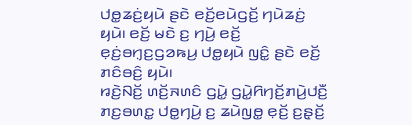ꤓꤥ꤭ꤘꤢꤦ꤬ꤟꤣꤧ ꤔꤢꤧ ꤕꤢꤩ꤬ꤕꤣꤧꤞꤢꤩ꤬ ꤚꤣꤧꤘꤢꤦ꤬ ꤟꤣꤧ꤯ ꤕꤢꤩ꤬ ꤗꤢꤧ ꤢ꤬ ꤚꤣꤧ꤬ ꤕꤢꤩ꤬ ꤕ꤫ꤢꤦ꤬ꤋꤚ꤫ꤢ꤬ꤞꤤꤒꤣ꤬ ꤓꤥ꤭ꤟꤣꤧ ꤜꤢꤨ꤭ ꤔꤢꤧ ꤕꤢꤩ꤬ ꤊꤢꤨꤋꤢꤨ꤬ ꤟꤣꤧ꤯
ꤙꤢꤧ꤬ꤡꤢꤩ꤬ ꤛꤢꤩ꤬ꤏꤛꤢꤨ ꤞꤣꤧ꤭ ꤞꤣꤧ꤭ꤖꤚꤢꤩ꤬ꤊꤣꤧ꤬ꤓꤢꤪ꤬ ꤊꤢ꤬ꤋꤛꤢ꤭ ꤓꤥ꤭ꤚꤣꤧ꤬ ꤢ꤬ ꤘꤣꤧꤜꤥ꤭ ꤕ꤫ꤢꤩ꤬ ꤢ꤬ꤔ꤫ꤢꤩ꤬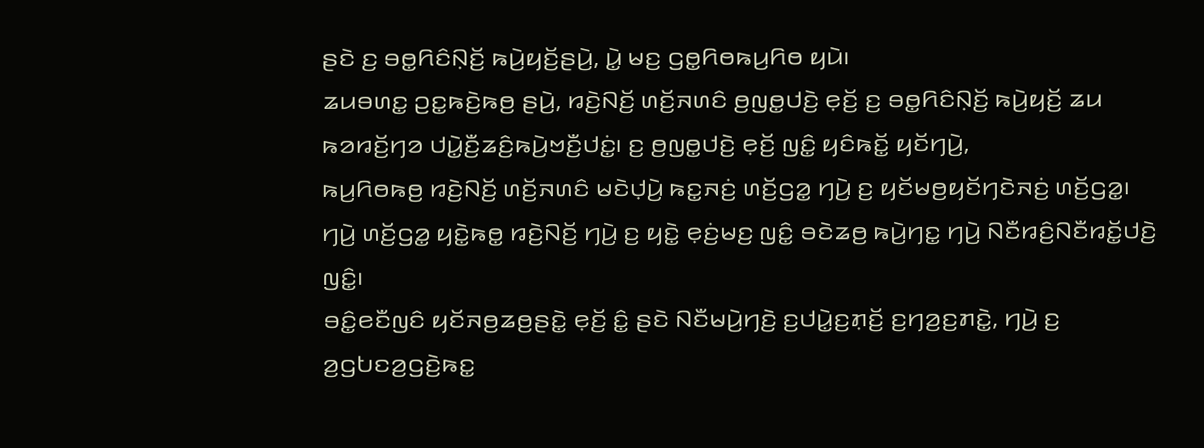ꤔꤢꤧ ꤢ꤬ ꤋꤥ꤭ꤖꤢꤨꤡ꤫ꤢꤩ꤬ ꤒꤣꤧ꤬ꤟꤢꤩ꤬ꤔꤣꤧ꤬, ꤣꤧ꤭ ꤗꤢ꤬ ꤞꤥ꤭ꤖꤥꤒꤣ꤬ꤖꤥ ꤟꤣꤧ꤯
ꤘꤣꤋꤛꤢ꤭ ꤑꤢ꤭ꤒꤢꤧ꤬ꤒꤥ꤬ ꤔꤣꤧ꤬, ꤙꤢꤧ꤬ꤡꤢꤩ꤬ ꤛꤢꤩ꤬ꤏꤛꤢꤨ ꤥ꤬ꤜꤥ꤭ꤓꤢꤧ꤬ ꤕ꤫ꤢꤩ꤬ ꤢ꤬ ꤋꤥ꤭ꤖꤢꤨꤡ꤫ꤢꤩ꤬ ꤒꤣꤧ꤬ꤟꤢꤩ꤬ ꤘꤣ ꤒꤤꤙꤢꤩ꤬ꤚꤤ ꤓꤣꤧ꤭ꤢꤪ꤬ꤘꤢꤨ꤬ꤒꤣꤧ꤬ꤠꤢꤪ꤬ꤓꤢꤦ꤭꤯ ꤢ꤬ ꤥ꤬ꤜꤥ꤭ꤓꤢꤧ꤬ ꤕ꤫ꤢꤩ꤬ ꤜꤢꤨ꤭ ꤟꤢꤨꤒꤢꤩ꤭ ꤟꤢꤩꤚꤣꤧ꤬,
ꤒꤣ꤬ꤖꤥꤒꤥ꤬ ꤙꤢꤧ꤬ꤡꤢꤩ꤬ ꤛꤢꤩ꤬ꤏꤛꤢꤨ ꤗꤢꤧꤓ꤫ꤣꤧ꤬ ꤒꤢ꤭ꤏꤢꤦ꤬ ꤛꤢꤩ꤬ꤞꤤ꤭ ꤚꤣꤧ꤬ ꤢ꤬ ꤟꤢꤩꤗꤥ꤬ꤟꤢꤩꤚꤢꤧꤏꤢꤦ꤬ ꤛꤢꤩ꤬ꤞꤤ꤭꤯ ꤚꤣꤧ꤬ ꤛꤢꤩ꤬ꤞꤤ꤭ ꤟꤢꤧ꤭ꤒꤥ꤭ ꤙꤢꤧ꤬ꤡꤢꤩ꤬ ꤚꤣꤧ꤬ ꤢ꤬ ꤟꤢꤧ꤭ ꤕ꤫ꤢꤦ꤬ꤗꤢ꤬ ꤜꤢꤨ꤭ ꤋꤢꤧꤘꤥ꤬ ꤒꤣꤧ꤬ꤚꤢ꤭ ꤚꤣꤧ꤬ ꤡꤢꤪꤙꤢꤨ꤬ꤡꤢꤪꤙꤢꤩ꤭ꤓꤢꤧ꤬ ꤜꤢꤨ꤭꤯
ꤋꤢꤨ꤭ꤕꤢꤪꤜꤢꤨ ꤟꤢꤩꤏꤥ꤬ꤘꤥ꤬ꤔꤢꤧ꤭ ꤕ꤫ꤢꤩ꤬ ꤢꤨ꤭ ꤔꤢꤧ ꤡꤢꤪꤗꤣꤧ꤬ꤚꤢꤧ꤬ ꤢ꤬ꤓꤣꤧ꤭ꤢ꤬ꤊ꤫ꤢꤩ꤬ ꤢ꤬ꤚꤤ꤬ꤢ꤬ꤊꤢꤧ꤭, ꤚꤣꤧ꤬ ꤢ꤬ ꤤ꤬ꤞꤝꤢꤤ꤬ꤞꤢꤧ꤬ꤒꤢ꤭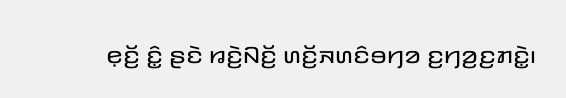ꤕ꤫ꤢꤩ꤬ ꤢꤨ꤭ ꤔꤢꤧ ꤙꤢꤧ꤬ꤡꤢꤩ꤬ ꤛꤢꤩ꤬ꤏꤛꤢꤨꤋꤚꤤ ꤢ꤬ꤚꤤ꤬ꤢ꤬ꤊꤢꤧ꤭꤯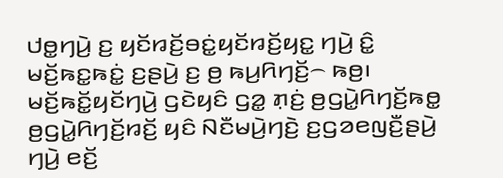ꤓꤥ꤭ꤚꤣꤧ꤬ ꤢ꤬ ꤟꤢꤩꤙꤢꤩ꤬ꤋꤢꤦ꤭ꤟꤢꤩꤙꤢꤩ꤬ꤟꤢ꤭ ꤚꤣꤧ꤬ ꤢꤨ꤭ ꤗꤢꤩ꤬ꤒꤢ꤭ꤒꤢꤦ꤭ ꤢ꤬ꤔꤣꤧ꤬ ꤢ꤬ ꤥ꤬ ꤒꤣ꤬ꤖꤚꤢꤩ꤬꤮ ꤒꤥ꤬꤯
ꤗꤢꤩ꤬ꤒꤢꤩ꤭ꤟꤢꤩꤚꤣꤧ꤬ ꤞꤢꤧꤟꤢꤨ ꤞꤤ꤭ ꤊ꤫ꤢꤦ꤬ ꤥ꤬ꤞꤣꤧ꤭ꤖꤚꤢꤩ꤬ꤒꤥ꤭ ꤥ꤬ꤞꤣꤧ꤭ꤖꤚꤢꤩ꤬ꤙꤢꤩ꤬ ꤟꤢꤨ ꤡꤢꤪꤗꤣꤧ꤬ꤚꤢꤧ꤬ ꤢ꤬ꤞꤤꤕꤜꤢꤪ꤬ꤔꤣꤧ꤬ ꤚꤣꤧ꤬ ꤕꤢꤩ꤬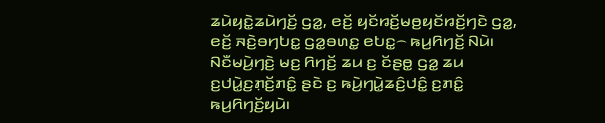ꤘꤣꤧꤟꤢꤧ꤭ꤘꤣꤧꤚꤢꤩ꤬ ꤞꤤ꤭, ꤕꤢꤩ꤬ ꤟꤢꤩꤙꤢꤩ꤬ꤗꤥ꤬ꤟꤢꤩꤙꤢꤩ꤬ꤚꤢꤧ ꤞꤤ꤭, ꤕꤢꤩ꤬ ꤏꤢꤧ꤬ꤋꤚꤝꤢ꤭ ꤞꤤ꤭ꤋꤛꤢ꤭ ꤕꤝꤢ꤭꤮ ꤒꤣ꤬ꤖꤚꤢꤩ꤬ ꤡꤣꤧ꤯ ꤡꤢꤪꤗꤣꤧ꤬ꤚꤢꤧ꤬ ꤗꤢ꤬ ꤖꤚꤢꤩ꤬ ꤘꤣ ꤢ꤬ ꤢꤩꤔꤥ꤭ ꤞꤤ꤭ ꤘꤣ ꤢ꤬ꤓꤣꤧ꤭ꤢ꤬ꤊ꤫ꤢꤩ꤬ꤊꤢꤨ꤭ ꤔꤢꤧ ꤢ꤬ ꤒꤣꤧ꤬ꤚꤣꤧ꤭ꤘꤢꤨ꤬ꤓꤢꤨ꤭ ꤢ꤬ꤊꤢꤨ꤭ ꤒꤣ꤬ꤖꤚꤢꤩ꤬ꤟꤣꤧ꤯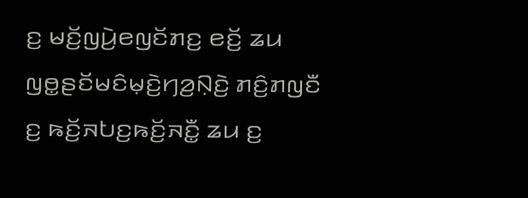ꤢ꤬ ꤗꤢꤩ꤬ꤜꤣꤧ꤬ꤕꤜꤢꤩꤊꤢ꤬ ꤕꤢꤩ꤬ ꤘꤣ ꤜꤥ꤭ꤔꤢꤩꤗꤢꤨꤗ꤫ꤢꤧ꤬ꤚꤤ꤬ꤡ꤫ꤢꤧ꤬ ꤊꤢꤨ꤬ꤊꤜꤢꤪ ꤢ꤬ ꤒꤢꤩ꤬ꤏꤝꤢ꤬ꤒꤢꤩ꤬ꤏꤢꤪ꤭ ꤘꤣ ꤢ꤬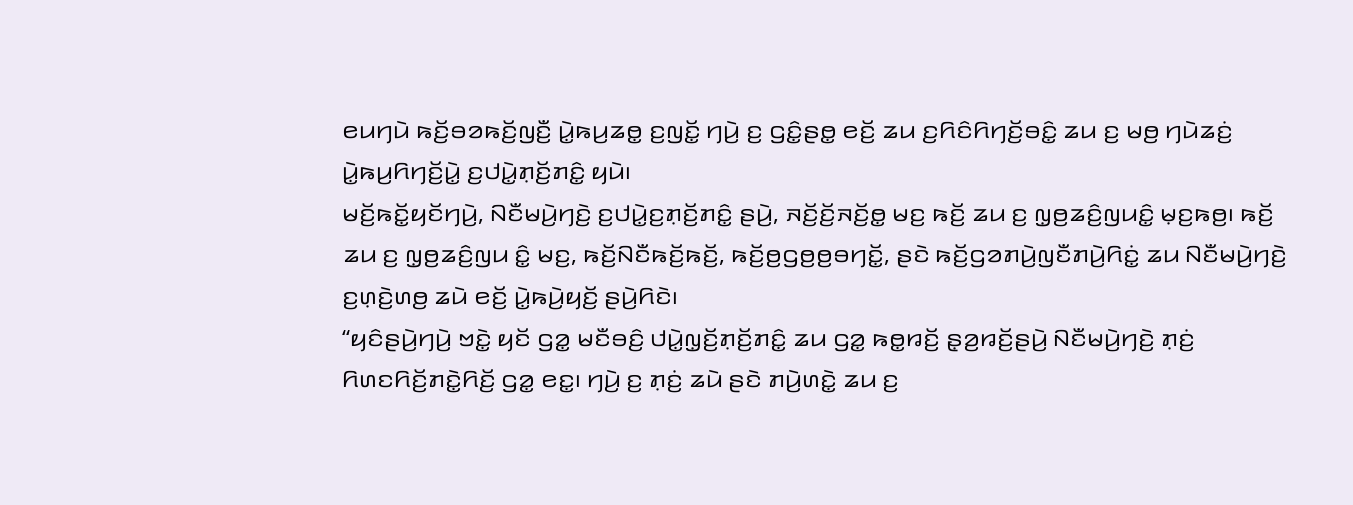ꤕꤣꤚꤣꤧ ꤒꤢꤩ꤬ꤋꤤꤒꤢꤩ꤬ꤜꤢꤪ꤬ ꤣꤧ꤭ꤒꤣ꤬ꤘꤥ꤭ ꤢ꤬ꤜꤢꤩ꤭ ꤚꤣꤧ꤬ ꤢ꤬ ꤞꤢꤨ꤭ꤔꤥ꤭ ꤕꤢꤩ꤬ ꤘꤣ ꤢ꤬ꤖꤢꤨꤖꤚꤢꤩ꤬ꤋꤢꤨ꤭ ꤘꤣ ꤢ꤬ ꤗꤥ꤬ ꤚꤣꤧꤘꤢꤦ꤬ ꤣꤧ꤭ꤒꤣ꤬ꤖꤚꤢꤩ꤬ꤣꤧ꤭ ꤢ꤬ꤓꤣꤧ꤭ꤊ꤫ꤢꤩ꤬ꤊꤢꤨ꤭ ꤟꤣꤧ꤯
ꤗꤢꤩ꤬ꤒꤢꤩ꤭ꤟꤢꤩꤚꤣꤧ꤬, ꤡꤢꤪꤗꤣꤧ꤬ꤚꤢꤧ꤬ ꤢ꤬ꤓꤣꤧ꤭ꤢ꤬ꤊ꤫ꤢꤩ꤬ꤊꤢꤨ꤭ ꤔꤣꤧ꤬, ꤏꤢꤩ꤬ꤢꤩ꤬ꤏꤢꤩ꤬ꤥ꤭ ꤗꤢ꤬ ꤒꤢꤩ꤬ ꤘꤣ ꤢ꤬ ꤜ꤫ꤥ꤬ꤘꤢꤨ꤬ꤜꤣꤢꤨ꤭ ꤗ꤫ꤢ꤬ꤒꤥ꤬꤯ ꤒꤢꤩ꤬ ꤘꤣ ꤢ꤬ ꤜ꤫ꤥ꤬ꤘꤢꤨ꤬ꤜꤣ ꤢꤨ꤭ ꤗꤢ꤬, ꤒꤢꤩ꤬ꤡꤢꤪꤒꤢꤩ꤬ꤒꤢꤩ꤬, ꤒꤢꤩ꤬ꤥ꤬ꤞꤥ꤬ꤥ꤬ꤋꤚꤢꤩ꤭, ꤔꤢꤧ ꤒꤢꤩ꤬ꤞꤤꤊꤣꤧ꤬ꤜꤢꤪꤊꤣꤧ꤬ꤖꤢꤦ꤭ ꤘꤣ ꤡꤢꤪꤗꤣꤧ꤬ꤚꤢꤧ꤬ ꤢ꤬ꤛ꤫ꤢꤧ꤬ꤛꤥ꤬ ꤘꤣꤧ ꤕꤢꤩ꤬ ꤣꤧ꤭ꤒꤣꤧ꤬ꤟꤢꤩ꤬ ꤔꤣꤧ꤬ꤖꤢꤧ꤯
“ꤟꤢꤨꤔꤣꤧ꤬ꤚꤣꤧ꤬ ꤠꤢꤧ꤭ ꤟꤢꤩ ꤞꤤ꤭ ꤗꤢꤪꤋꤢꤨ꤬ ꤓꤣꤧ꤭ꤜ꤫ꤢꤩ꤬ꤊ꤫ꤢꤩ꤬ꤊꤢꤨ꤭ ꤘꤣ ꤞꤤ꤭ ꤒꤥ꤭ꤙꤢꤩ꤬ ꤔ꤫ꤤ꤬ꤙꤢꤩ꤬ꤔꤣꤧ꤬ ꤡꤢꤪꤗꤣꤧ꤬ꤚꤢꤧ꤬ ꤊ꤫ꤢꤦ꤬ ꤖꤛꤢꤖꤢꤩ꤬ꤊꤢꤧ꤭ꤖꤢꤩ꤬ ꤞꤤ꤭ ꤕꤢ꤭꤯ ꤚꤣꤧ꤬ ꤢ꤬ ꤊ꤫ꤢꤦ꤬ ꤘꤣꤧ ꤔꤢꤧ ꤊꤣꤧ꤬ꤛꤢꤧ꤭ ꤘꤣ ꤢ꤬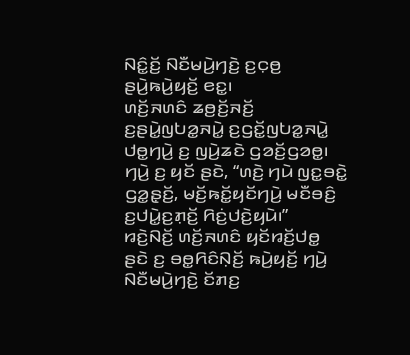ꤡꤢꤨ꤭ꤢꤩ꤬ ꤡꤢꤪꤗꤣꤧ꤬ꤚꤢꤧ꤬ ꤢ꤬ꤍ꤫ꤥ꤬ ꤔꤣꤧ꤬ꤒꤣꤧ꤬ꤟꤢꤩ꤬ ꤕꤢ꤭꤯
ꤛꤢꤩ꤬ꤏꤛꤢꤨ ꤘꤥ꤬ꤢꤩ꤬ꤏꤢꤩ꤬ ꤢ꤬ꤔꤣꤧ꤭ꤜꤝꤤ꤭ꤏꤣꤧ꤭ ꤢ꤬ꤞꤢꤩ꤭ꤜꤝꤤ꤭ꤏꤣꤧ꤭ ꤓꤥ꤭ꤚꤣꤧ꤬ ꤢ꤬ ꤜꤣꤧ꤬ꤘꤢꤧ ꤞꤤꤢꤩ꤬ꤞꤤꤥ꤭꤯
ꤚꤣꤧ꤬ ꤢ꤬ ꤟꤢꤩ ꤔꤢꤧ, “ꤛꤢꤧ꤬ ꤚꤣꤧ ꤜꤢ꤭ꤋꤢꤧ꤭ ꤞꤤ꤭ꤔ꤫ꤢꤩ꤬, ꤗꤢꤩ꤬ꤒꤢꤩ꤭ꤟꤢꤩꤚꤣꤧ꤬ ꤗꤢꤪꤋꤢꤨ꤬ ꤢ꤬ꤓꤣꤧ꤭ꤢ꤬ꤊ꤫ꤢꤩ꤬ ꤖꤢꤦ꤬ꤓꤢꤧ꤬ꤟꤣꤧ꤯”
ꤙꤢꤧ꤬ꤡꤢꤩ꤬ ꤛꤢꤩ꤬ꤏꤛꤢꤨ ꤟꤢꤩꤙꤢꤩ꤬ꤓꤥ꤭ ꤔꤢꤧ ꤢ꤬ ꤋꤥ꤭ꤖꤢꤨꤡ꤫ꤢꤩ꤬ ꤒꤣꤧ꤬ꤟꤢꤩ꤬ ꤚꤣꤧ꤬ ꤡꤢꤪꤗꤣꤧ꤬ꤚꤢꤧ꤬ ꤢꤩꤊꤢ꤬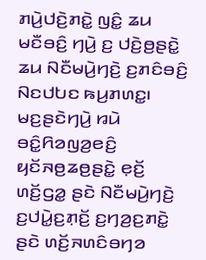ꤊꤣꤧ꤬ꤓꤢꤧ꤬ꤊꤢꤧ꤭ ꤜꤢꤨ꤭ ꤘꤣ ꤗꤢꤪꤋꤢꤨ꤬ ꤚꤣꤧ꤬ ꤢ꤬ ꤓꤢꤧ꤬ꤥ꤬ꤔꤢꤧ꤭ ꤘꤣ ꤡꤢꤪꤗꤣꤧ꤬ꤚꤢꤧ꤬ ꤢ꤬ꤊꤢꤨꤋꤢꤨ꤬ ꤡꤢꤓꤝꤢ ꤒꤣ꤬ꤊꤛꤢ꤭꤯
ꤗꤢ꤬ꤔꤢꤧꤚꤣꤧ꤬ ꤙꤣꤧ ꤋꤢꤨ꤭ꤖꤤꤜꤤ꤬ꤕꤢꤨ꤬ ꤟꤢꤩꤏꤥ꤬ꤘꤥ꤬ꤔꤢꤧ꤭ ꤕ꤫ꤢꤩ꤬ ꤛꤢꤩ꤬ꤞꤤ꤭ ꤔꤢꤧ ꤡꤢꤪꤗꤣꤧ꤬ꤚꤢꤧ꤬ ꤢ꤬ꤓꤣꤧ꤭ꤢ꤬ꤊ꤫ꤢꤩ꤬ ꤢ꤬ꤚꤤ꤬ꤢ꤬ꤊꤢꤧ꤭ ꤔꤢꤧ ꤛꤢꤩ꤬ꤏꤛꤢꤨꤋꤚꤤ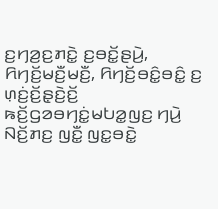ꤢ꤬ꤚꤤ꤬ꤢ꤬ꤊꤢꤧ꤭ ꤢ꤬ꤋꤢꤩ꤭ꤔꤣꤧ꤬, ꤖꤚꤢꤩ꤬ꤗꤢꤪ꤬ꤗꤢꤪ꤬, ꤖꤚꤢꤩ꤬ꤋꤢꤨ꤭ꤋꤢꤨ꤭ ꤢ꤬ ꤛ꤫ꤢꤦ꤬ꤢꤩ꤬ꤔ꤫ꤢꤧ꤬ꤢꤩ꤬ ꤒꤢꤩ꤬ꤞꤤꤋꤚꤢꤦ꤭ꤗꤝꤤ꤭ꤜꤢ꤬ ꤚꤣꤧ꤬ ꤡꤢꤩ꤬ꤊꤢ꤬ ꤜꤢꤪ꤭ ꤜꤢ꤭ꤋꤢꤧ꤭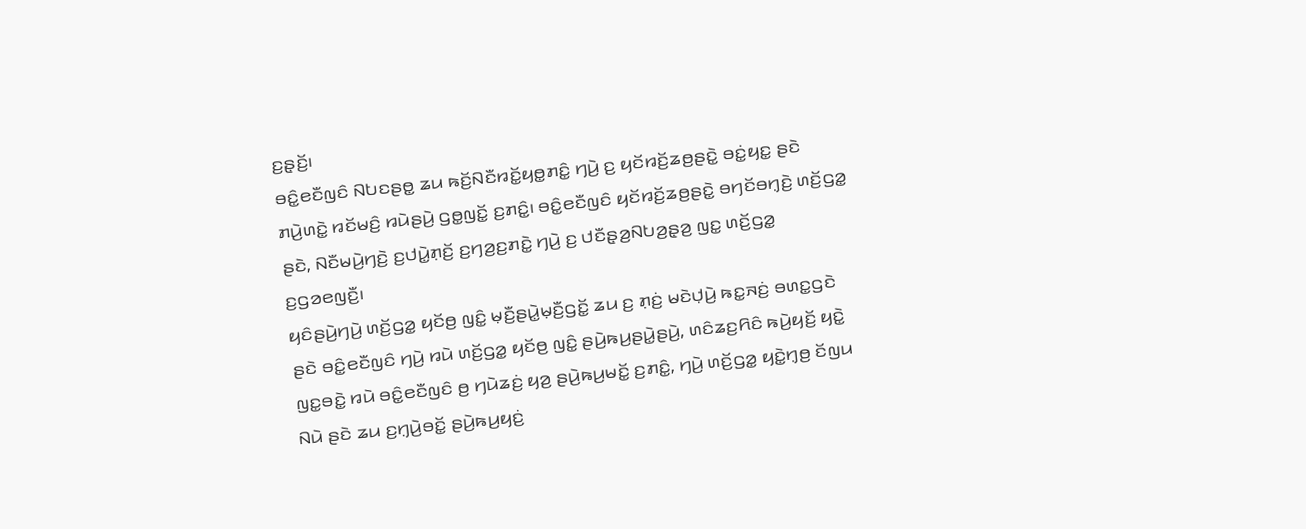ꤢ꤬ꤔ꤫ꤢꤩ꤬꤯
ꤋꤢꤨ꤭ꤕꤢꤪꤜꤢꤨ ꤡꤝꤢꤔꤥ꤭ ꤘꤣ ꤒꤢꤩ꤬ꤡꤢꤪꤙꤢꤩ꤭ꤟꤥ꤭ꤊꤢꤨ꤭ ꤚꤣꤧ꤬ ꤢ꤬ ꤟꤢꤩꤙꤢꤩ꤬ꤘꤥ꤬ꤔꤢꤧ꤭ ꤋꤢꤦ꤭ꤟꤢ꤭ ꤔꤢꤧ ꤊꤣꤧ꤬ꤛꤢꤧ꤭ ꤙꤢꤩꤗꤢꤨ꤬ ꤙꤣꤧꤔꤣꤧ꤬ ꤞꤥ꤭ꤜꤢꤩ꤭ ꤢ꤬ꤊꤢꤨ꤭꤯ ꤋꤢꤨ꤭ꤕꤢꤪꤜꤢꤨ ꤟꤢꤩꤙꤢꤩ꤬ꤘꤥ꤬ꤔꤢꤧ꤭ ꤋꤚꤢꤩꤋꤚ꤫ꤢꤧ꤬ ꤛꤢꤩ꤬ꤞꤤ꤭ ꤔꤢꤧ, ꤡꤢꤪꤗꤣꤧ꤬ꤚꤢꤧ꤬ ꤢ꤬ꤓꤣꤧ꤭ꤊ꤫ꤢꤩ꤬ ꤢ꤬ꤚꤤ꤬ꤢ꤬ꤊꤢꤧ꤭ ꤚꤣꤧ꤬ ꤢ꤬ ꤓꤢꤪꤔ꤫ꤤ꤬ꤡꤝꤤ꤬ꤔ꤫ꤤ꤬ ꤜꤢ꤭ ꤛꤢꤩ꤬ꤞꤤ꤭ ꤢ꤬ꤞꤤꤕꤜꤢꤪ꤬꤯
ꤟꤢꤨꤔꤣꤧ꤬ꤚꤣꤧ꤬ ꤛꤢꤩ꤬ꤞꤤ꤭ ꤟꤢꤩꤥ꤬ ꤜꤢꤨ꤭ ꤗ꤫ꤢꤪ꤬ꤔꤣꤧ꤭ꤗ꤫ꤢꤪ꤬ꤞꤢꤩ꤭ ꤘꤣ ꤢ꤬ ꤊ꤫ꤢꤦ꤬ ꤗꤢꤧꤓ꤫ꤣꤧ꤬ ꤒꤢ꤭ꤏꤢꤦ꤬ ꤋꤛꤢ꤭ꤞꤢꤧ ꤔꤢꤧ ꤋꤢꤨ꤭ꤕꤢꤪꤜꤢꤨ ꤚꤣꤧ꤬ ꤙꤣꤧ ꤛꤢꤩ꤬ꤞꤤ꤭ ꤟꤢꤩꤥ꤬ ꤜꤢꤨ꤭ ꤔꤣꤧ꤬ꤒꤣ꤬ꤔꤣꤧ꤭ꤔꤣꤧ꤬, ꤛꤢꤨꤘꤢ꤬ꤖꤢꤨ ꤒꤣꤧ꤬ꤟꤢꤩ꤬ ꤟꤢꤧ꤭ ꤜꤢ꤭ꤋꤢꤧ꤭ ꤙꤣꤧ ꤋꤢꤨ꤭ꤕꤢꤪꤜꤢꤨ ꤥ꤬ ꤚꤣꤧꤘꤢꤦ꤬ ꤟꤤ꤬ ꤔꤣꤧ꤬ꤒꤣ꤬ꤗꤢꤩ꤭ ꤢ꤬ꤊꤢꤨ꤭, ꤚꤣꤧ꤬ ꤛꤢꤩ꤬ꤞꤤ꤭ ꤟꤢꤧ꤭ꤚ꤫ꤥ꤬ ꤢꤩꤜꤣ ꤡꤣꤧ ꤔꤢꤧ ꤘꤣ ꤢ꤬ꤚ꤫ꤣꤧ꤬ꤋꤢꤩ꤭ ꤔꤣꤧ꤬ꤒꤣ꤬ꤟꤢꤦ꤬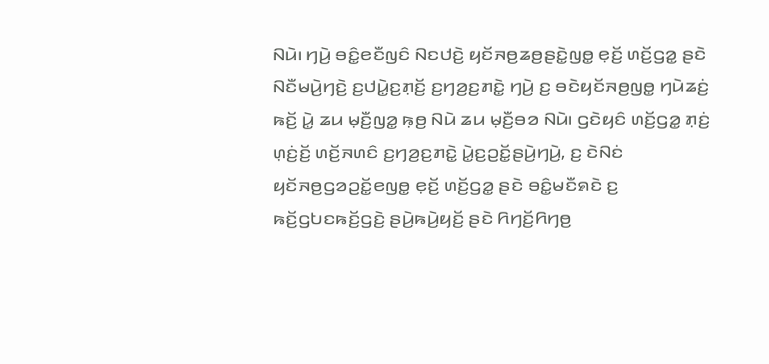ꤡꤣꤧ꤯ ꤚꤣꤧ꤬ ꤋꤢꤨ꤭ꤕꤢꤪꤜꤢꤨ ꤡꤢꤓꤢꤧ꤬ ꤟꤢꤩꤏꤥ꤬ꤘꤥ꤬ꤔꤢꤧ꤭ꤜꤥ꤭ ꤕ꤫ꤢꤩ꤬ ꤛꤢꤩ꤬ꤞꤤ꤭ ꤔꤢꤧ ꤡꤢꤪꤗꤣꤧ꤬ꤚꤢꤧ꤬ ꤢ꤬ꤓꤣꤧ꤭ꤢ꤬ꤊ꤫ꤢꤩ꤬ ꤢ꤬ꤚꤤ꤬ꤢ꤬ꤊꤢꤧ꤭ ꤚꤣꤧ꤬ ꤢ꤬ ꤋꤢꤧꤟꤢꤩꤏꤥ꤬ꤜꤥ꤭ ꤚꤣꤧꤘꤢꤦ꤬ ꤒꤢꤩ꤬ ꤣꤧ꤭ ꤘꤣ ꤗ꤫ꤢꤪ꤬ꤜꤤ꤭ ꤒ꤫ꤥ꤬ ꤡꤣꤧ ꤘꤣ ꤗ꤫ꤢꤪ꤬ꤋꤤ ꤡꤣꤧ꤯ ꤞꤢꤧꤟꤢꤨ ꤛꤢꤩ꤬ꤞꤤ꤭ ꤊ꤫ꤢꤦ꤬ ꤛ꤫ꤢꤦ꤬ꤢꤩ꤬ ꤛꤢꤩ꤬ꤏꤛꤢꤨ ꤢ꤬ꤚꤤ꤬ꤢ꤬ꤊꤢꤧ꤭ ꤣꤧ꤭ꤢ꤬ꤑꤢꤩ꤭ꤔꤣꤧ꤬ꤚꤣꤧ꤬, ꤢ꤬ ꤢꤧꤡꤢꤦ ꤟꤢꤩꤏꤥ꤬ꤞꤤꤑꤢꤩ꤭ꤕꤜꤥ꤭ ꤕ꤫ꤢꤩ꤬ ꤛꤢꤩ꤬ꤞꤤ꤭ ꤔꤢꤧ ꤋꤢꤨ꤭ꤗꤢꤪꤎꤢꤧ ꤢ꤬ ꤒꤢꤩ꤬ꤞꤝꤢꤒꤢꤩ꤬ꤞꤢꤧ꤬ ꤔꤣꤧ꤬ꤒꤣꤧ꤬ꤟꤢꤩ꤬ ꤔꤢꤧ ꤖꤚꤢꤩ꤬ꤖꤚꤥ꤬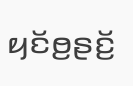ꤟꤢꤩꤥ꤬ꤔꤢꤩ꤬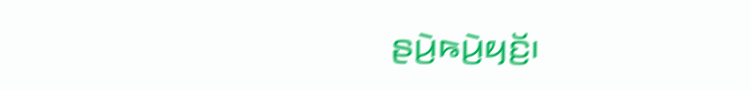ꤔꤣꤧ꤬ꤒꤣꤧ꤬ꤟꤢꤩ꤬꤯